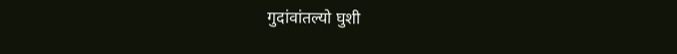गुदांवांतल्यो घुशी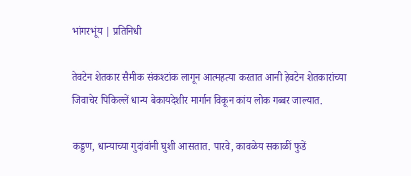भांगरभूंय | प्रतिनिधी

तेवटेन शेतकार सैमीक संकश्टांक लागून आत्महत्या करतात आनी हेवटेन शेतकारांच्या जिवाचेर पिकिल्लें धान्य बेकायदेशीर मार्गान विकून कांय लोक गब्बर जाल्यात.

कड्डण, धान्याच्या गुदांवांनी घुशी आसतात. पारवे, कावळेय सकाळीं फुडें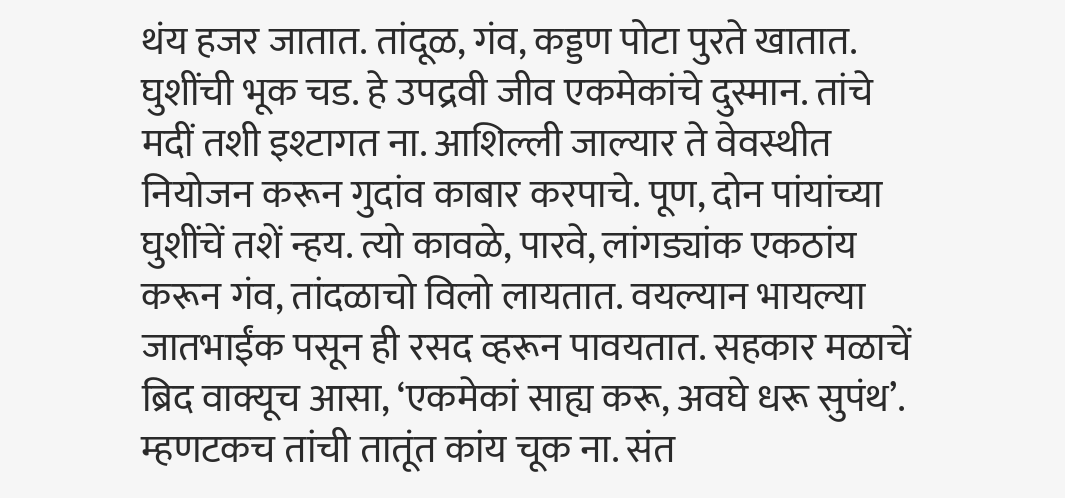थंय हजर जातात. तांदूळ, गंव, कड्डण पोटा पुरते खातात. घुशींची भूक चड. हे उपद्रवी जीव एकमेकांचे दुस्मान. तांचे मदीं तशी इश्टागत ना. आशिल्ली जाल्यार ते वेवस्थीत नियोजन करून गुदांव काबार करपाचे. पूण, दोन पांयांच्या घुशींचें तशें न्हय. त्यो कावळे, पारवे, लांगड्यांक एकठांय करून गंव, तांदळाचो विलो लायतात. वयल्यान भायल्या जातभाईंक पसून ही रसद व्हरून पावयतात. सहकार मळाचें ब्रिद वाक्यूच आसा, ‘एकमेकां साह्य करू, अवघे धरू सुपंथ’. म्हणटकच तांची तातूंत कांय चूक ना. संत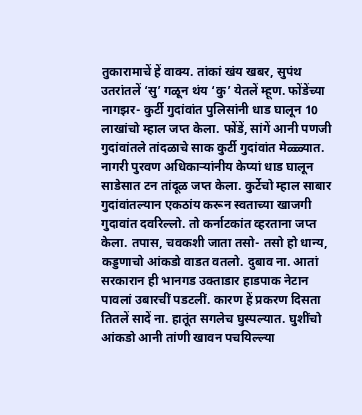तुकारामाचें हें वाक्य. तांकां खंय खबर, सुपंथ उतरांतलें ‘सु’ गळून थंय ‘कु’ येतलें म्हूण. फोंडेंच्या नागझर- कुर्टी गुदांवांत पुलिसांनी धाड घालून 10 लाखांचो म्हाल जप्त केला. फोंडें, सांगें आनी पणजी गुदांवांतले तांदळाचे साक कुर्टी गुदांवांत मेळ्ळ्यात. नागरी पुरवण अधिकाऱ्यांनीय केप्यां धाड घालून साडेसात टन तांदूळ जप्त केला. कुर्टेचो म्हाल साबार गुदांवांतल्यान एकठांय करून स्वताच्या खाजगी गुदावांत दवरिल्लो. तो कर्नाटकांत व्हरताना जप्त केला. तपास, चवकशी जाता तसो- तसो हो धान्य, कड्डणाचो आंकडो वाडत वतलो. दुबाव ना. आतां सरकारान ही भानगड उक्ताडार हाडपाक नेटान पावलां उबारचीं पडटलीं. कारण हें प्रकरण दिसता तितलें सादें ना. हातूंत सगलेच घुस्पल्यात. घुशींचो आंकडो आनी तांणी खावन पचयिल्ल्या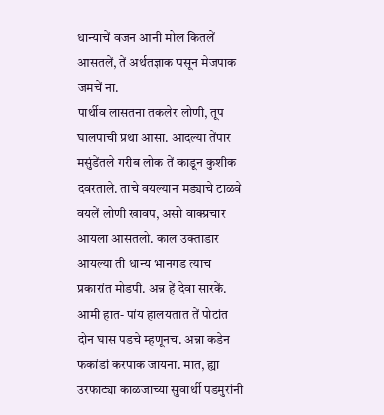धान्याचें वजन आनी मोल कितलें आसतलें, तें अर्थतज्ञाक पसून मेजपाक जमचें ना.
पार्थीव लासतना तकलेर लोणी, तूप घालपाची प्रथा आसा. आदल्या तेंपार मसुंडेंतले गरीब लोक तें काडून कुशीक दवरताले. ताचे वयल्यान मड्याचे टाळवे वयलें लोणी खावप, असो वाक्प्रचार आयला आसतलो. काल उक्ताडार आयल्या ती धान्य भानगड त्याच प्रकारांत मोडपी. अन्न हें देवा सारकें. आमी हात- पांय हालयतात तें पोटांत दोन घास पडचे म्हणूनच. अन्ना कडेन फकांडां करपाक जायना. मात, ह्या उरफाट्या काळजाच्या सुवार्थी पडमुरांनी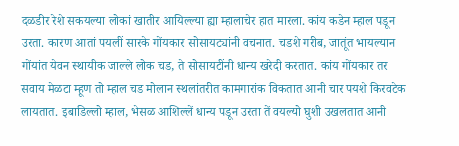दळडीर रेशे सकयल्या लोकां खातीर आयिल्ल्या ह्या म्हालाचेर हात मारला. कांय कडेन म्हाल पडून उरता. कारण आतां पयलीं सारके गोंयकार सोसायट्यांनी वचनात. चडशे गरीब, जातूंत भायल्यान गोंयांत येवन स्थायीक जाल्ले लोक चड, ते सोसायटींनी धान्य खरेदी करतात. कांय गोंयकार तर सवाय मेळटा म्हूण तो म्हाल चड मोलान स्थलांतरीत कामगारांक विकतात आनी चार पयशे किरवटेक लायतात. इबाडिल्लो म्हाल, भेसळ आशिल्लें धान्य पडून उरता तें वयल्यो घुशी उखलतात आनी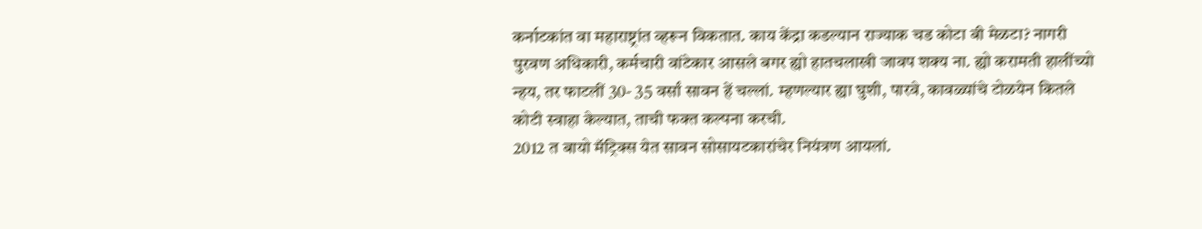कर्नाटकांत वा महाराष्ट्रांत व्हरून विकतात. काय केंद्रा कडल्यान राज्याक चड कोटा बी मेळटा? नागरी पुरवण अधिकारी, कर्मचारी वांटेकार आसले बगर ह्यो हातचलाखी जावप शक्य ना. ह्यो करामती हालींच्यो न्हय, तर फाटलीं 30- 35 वर्सां सावन हें चल्लां. म्हणल्यार ह्या घुशी, पारवे, कावळ्यांचे टोळयेन कितले कोटी स्वाहा केल्यात, ताची फक्त कल्पना करची.
2012 त बायो मॅट्रिक्स येत सावन सोसायटकारांचेर नियंत्रण आयलां.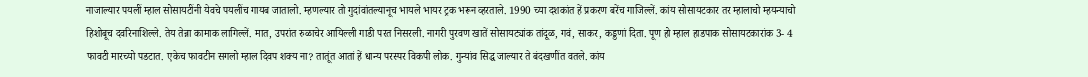नाजाल्यार पयलीं म्हाल सोसायटींनी येवचे पयलींच गायब जातालो. म्हणल्यार तो गुदांवांतल्यानूच भायले भायर ट्रक भरून व्हरताले. 1990 च्या दशकांत हें प्रकरण बरेंच गाजिल्लें. कांय सोसायटकार तर म्हालाचो म्हयन्याचो हिशोबूच दवरिनाशिल्ले. तेय तेन्ना कामाक लागिल्लें. मात, उपरांत रुळाचेर आयिल्ली गाडी परत निसरली. नागरी पुरवण खातें सोसायट्यांक तांदूळ, गवं, साकर, कड्डणां दिता. पूण हो म्हाल हाडपाक सोसायटकारांक 3- 4 फावटी मारच्यो पडटात. एकेच फावटीन सगलो म्हाल दिवप शक्य ना? तातूंत आतां हें धान्य परस्पर विकपी लोक. गुन्यांव सिद्ध जाल्यार ते बंदखणींत वतले. कांय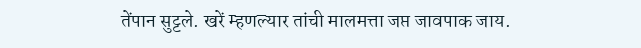तेंपान सुट्टले. खरें म्हणल्यार तांची मालमत्ता जप्त जावपाक जाय.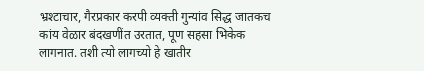भ्रश्टाचार, गैरप्रकार करपी व्यक्ती गुन्यांव सिद्ध जातकच कांय वेळार बंदखणींत उरतात, पूण सहसा भिकेक लागनात. तशी त्यो लागच्यो हे खातीर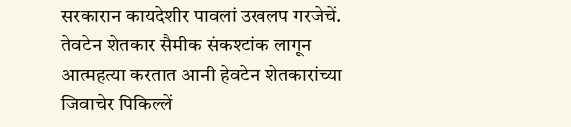सरकारान कायदेशीर पावलां उखलप गरजेचें.
तेवटेन शेतकार सैमीक संकश्टांक लागून आत्महत्या करतात आनी हेवटेन शेतकारांच्या जिवाचेर पिकिल्लें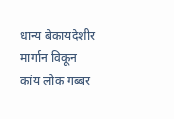धान्य बेकायदेशीर मार्गान विकून कांय लोक गब्बर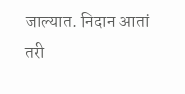जाल्यात. निदान आतां तरी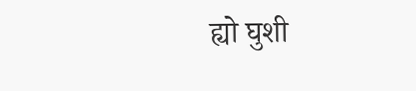ह्यो घुशी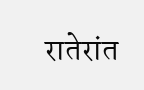रातेरांत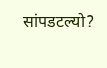सांपडटल्यो?